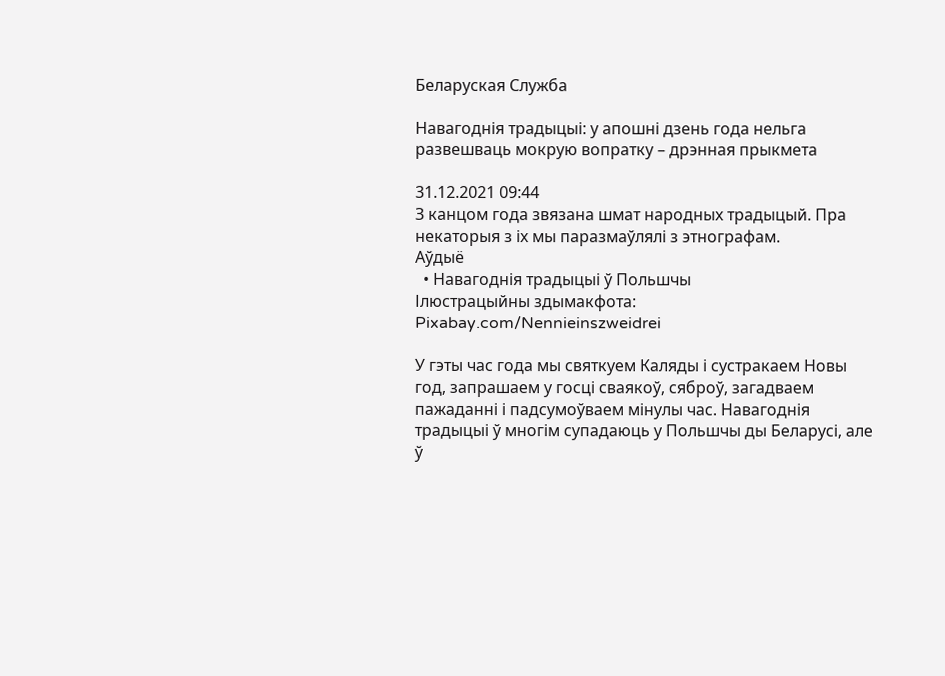Беларуская Служба

Навагоднія традыцыі: у апошні дзень года нельга развешваць мокрую вопратку – дрэнная прыкмета

31.12.2021 09:44
З канцом года звязана шмат народных традыцый. Пра некаторыя з іх мы паразмаўлялі з этнографам.
Аўдыё
  • Навагоднія традыцыі ў Польшчы
Ілюстрацыйны здымакфота: Pixabay.com/Nennieinszweidrei

У гэты час года мы святкуем Каляды і сустракаем Новы год, запрашаем у госці сваякоў, сяброў, загадваем пажаданні і падсумоўваем мінулы час. Навагоднія традыцыі ў многім супадаюць у Польшчы ды Беларусі, але ў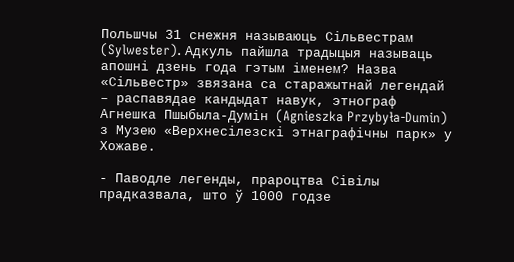Польшчы 31 снежня называюць Сільвестрам (Sylwester). Адкуль пайшла традыцыя называць апошні дзень года гэтым іменем? Назва «Сільвестр» звязана са старажытнай легендай – распавядае кандыдат навук, этнограф Агнешка Пшыбыла-Думін (Agnieszka Przybyła-Dumin) з Музею «Верхнесілезскі этнаграфічны парк» у Хожаве.

- Паводле легенды, прароцтва Сівілы прадказвала, што ў 1000 годзе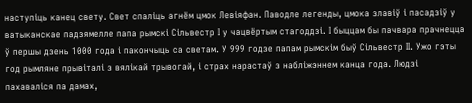наступіць канец свету. Свет спаліць агнём цмок Левіяфан. Паводле легенды, цмока злавіў і пасадзіў у ватыканскае падзямелле папа рымскі Сільвестр І у чацвёртым стагоддзі. І быццам бы пачвара прачнецца ў першы дзень 1000 года і пакончыць са светам. У 999 годзе папам рымскім быў Сільвестр ІІ. Ужо гэты год рымляне прывіталі з вялікай трывогай, і страх нарастаў з набліжэннем канца года. Людзі пахаваліся па дамах,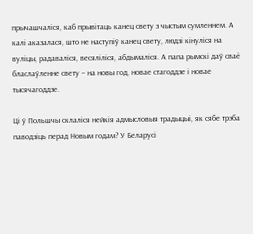прычашчаліся, каб прывітаць канец свету з чыстым сумленнем. А калі аказалася, што не наступіў канец свету, людзі кінуліся на вуліцы, радаваліся, весяліліся, абдымаліся. А папа рымскі даў сваё бласлаўленне свету – на новы год, новае стагоддзе і новае тысячагоддзе.

Ці ў Польшчы склаліся нейкія адмысловыя традыцыі, як сябе трэба паводзіць перад Новым годам? У Беларусі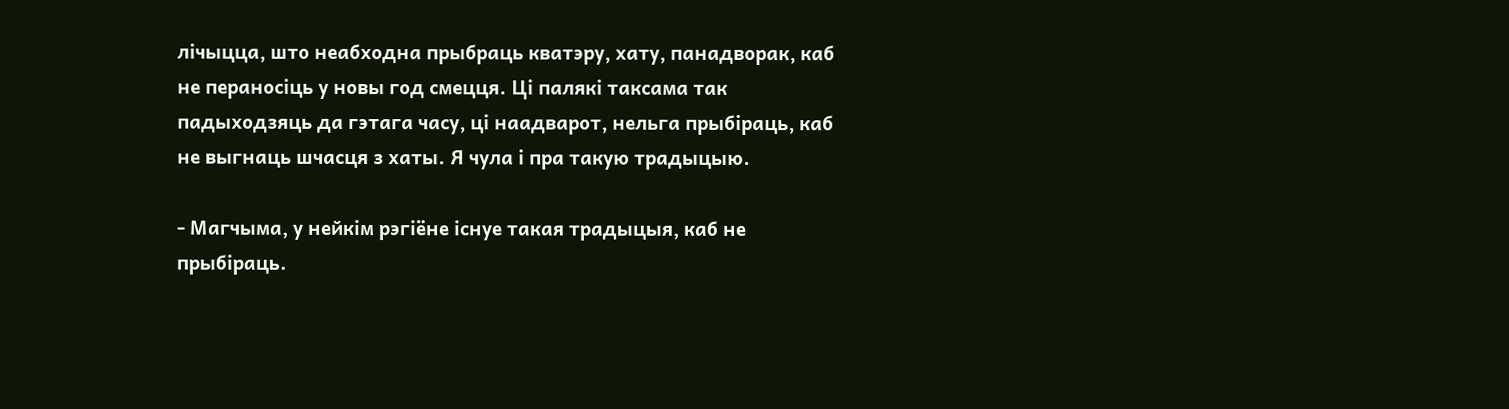лічыцца, што неабходна прыбраць кватэру, хату, панадворак, каб не пераносіць у новы год смецця. Ці палякі таксама так падыходзяць да гэтага часу, ці наадварот, нельга прыбіраць, каб не выгнаць шчасця з хаты. Я чула і пра такую традыцыю.

- Магчыма, у нейкім рэгіёне існуе такая традыцыя, каб не прыбіраць.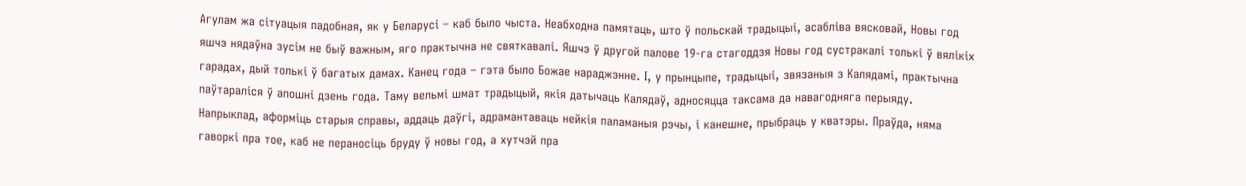Агулам жа сітуацыя падобная, як у Беларусі – каб было чыста. Неабходна памятаць, што ў польскай традыцыі, асабліва вясковай, Новы год яшчэ нядаўна зусім не быў важным, яго практычна не святкавалі. Яшчэ ў другой палове 19-га стагоддзя Новы год сустракалі толькі ў вялікіх гарадах, дый толькі ў багатых дамах. Канец года – гэта было Божае нараджэнне. І, у прынцыпе, традыцыі, звязаныя з Калядамі, практычна паўтараліся ў апошні дзень года. Таму вельмі шмат традыцый, якія датычаць Калядаў, адносяцца таксама да навагодняга перыяду. Напрыклад, аформіць старыя справы, аддаць даўгі, адрамантаваць нейкія паламаныя рэчы, і канешне, прыбраць у кватэры. Праўда, няма гаворкі пра тое, каб не пераносіць бруду ў новы год, а хутчэй пра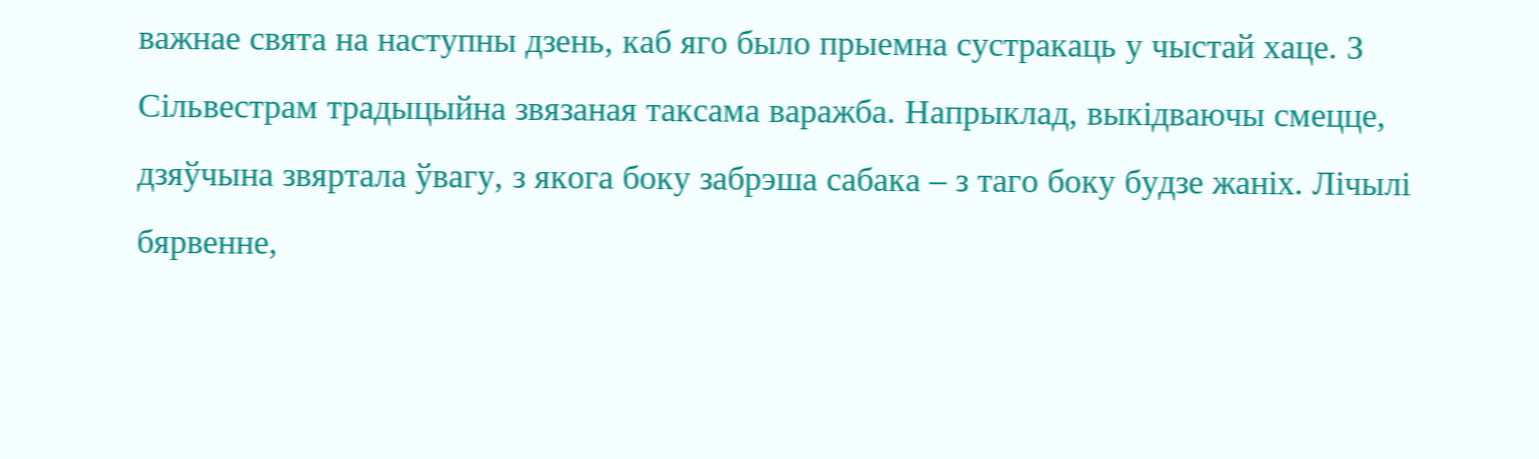важнае свята на наступны дзень, каб яго было прыемна сустракаць у чыстай хаце. З Сільвестрам традыцыйна звязаная таксама варажба. Напрыклад, выкідваючы смецце, дзяўчына звяртала ўвагу, з якога боку забрэша сабака – з таго боку будзе жаніх. Лічылі бярвенне,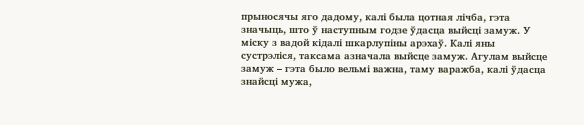прыносячы яго дадому, калі была цотная лічба, гэта значыць, што ў наступным годзе ўдасца выйсці замуж. У міску з вадой кідалі шкарлупіны арэхаў. Калі яны сустрэліся, таксама азначала выйсце замуж. Агулам выйсце замуж – гэта было вельмі важна, таму варажба, калі ўдасца знайсці мужа,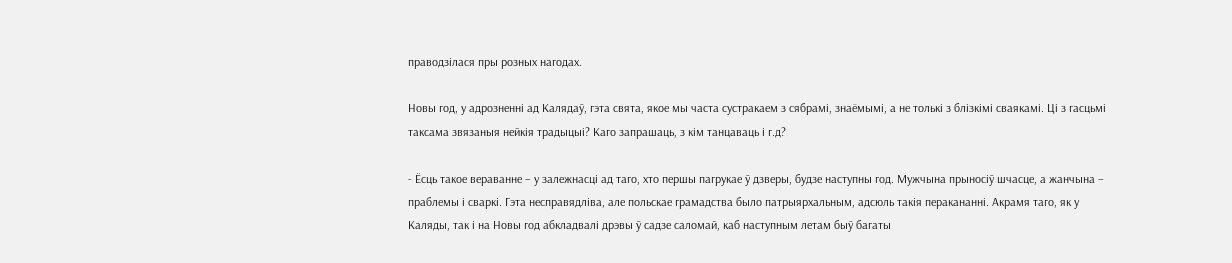праводзілася пры розных нагодах.

Новы год, у адрозненні ад Калядаў, гэта свята, якое мы часта сустракаем з сябрамі, знаёмымі, а не толькі з блізкімі сваякамі. Ці з гасцьмі таксама звязаныя нейкія традыцыі? Каго запрашаць, з кім танцаваць і г.д?

- Ёсць такое вераванне – у залежнасці ад таго, хто першы пагрукае ў дзверы, будзе наступны год. Мужчына прыносіў шчасце, а жанчына – праблемы і сваркі. Гэта несправядліва, але польскае грамадства было патрыярхальным, адсюль такія перакананні. Акрамя таго, як у Каляды, так і на Новы год абкладвалі дрэвы ў садзе саломай, каб наступным летам быў багаты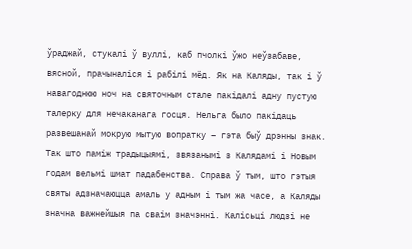ўраджай, стукалі ў вуллі, каб пчолкі ўжо неўзабаве, вясной, прачыналіся і рабілі мёд. Як на Каляды, так і ў навагоднюю ноч на святочным стале пакідалі адну пустую талерку для нечаканага госця. Нельга было пакідаць развешанай мокрую мытую вопратку – гэта быў дрэнны знак. Так што паміж традыцыямі, звязанымі з Калядамі і Новым годам вельмі шмат падабенства. Справа ў тым, што гэтыя святы адзначаюцца амаль у адным і тым жа часе, а Каляды значна важнейшыя па сваім значэнні. Калісьці людзі не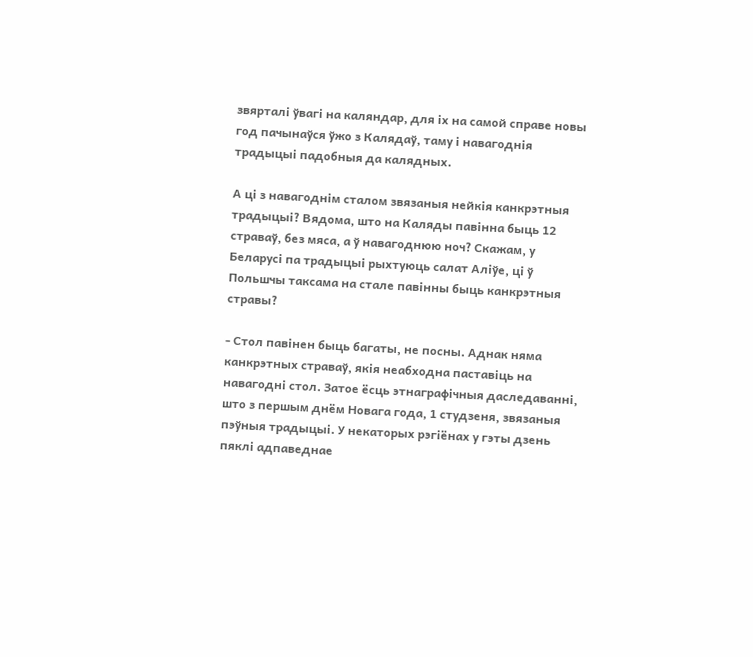звярталі ўвагі на каляндар, для іх на самой справе новы год пачынаўся ўжо з Калядаў, таму і навагоднія традыцыі падобныя да калядных.

А ці з навагоднім сталом звязаныя нейкія канкрэтныя традыцыі? Вядома, што на Каляды павінна быць 12 страваў, без мяса, а ў навагоднюю ноч? Скажам, у Беларусі па традыцыі рыхтуюць салат Аліўе, ці ў Польшчы таксама на стале павінны быць канкрэтныя стравы?

- Стол павінен быць багаты, не посны. Аднак няма канкрэтных страваў, якія неабходна паставіць на навагодні стол. Затое ёсць этнаграфічныя даследаванні, што з першым днём Новага года, 1 студзеня, звязаныя пэўныя традыцыі. У некаторых рэгіёнах у гэты дзень пяклі адпаведнае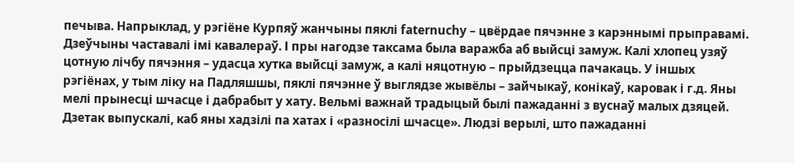печыва. Напрыклад, у рэгіёне Курпяў жанчыны пяклі faternuchy – цвёрдае пячэнне з карэннымі прыправамі. Дзеўчыны частавалі імі кавалераў. І пры нагодзе таксама была варажба аб выйсці замуж. Калі хлопец узяў цотную лічбу пячэння – удасца хутка выйсці замуж, а калі няцотную – прыйдзецца пачакаць. У іншых рэгіёнах, у тым ліку на Падляшшы, пяклі пячэнне ў выглядзе жывёлы – зайчыкаў, конікаў, каровак і г.д. Яны мелі прынесці шчасце і дабрабыт у хату. Вельмі важнай традыцый былі пажаданні з вуснаў малых дзяцей. Дзетак выпускалі, каб яны хадзілі па хатах і «разносілі шчасце». Людзі верылі, што пажаданні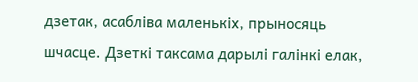дзетак, асабліва маленькіх, прыносяць шчасце. Дзеткі таксама дарылі галінкі елак,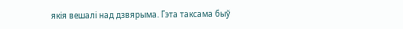якія вешалі над дзвярыма. Гэта таксама быў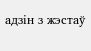адзін з жэстаў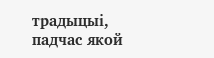традыцыі, падчас якой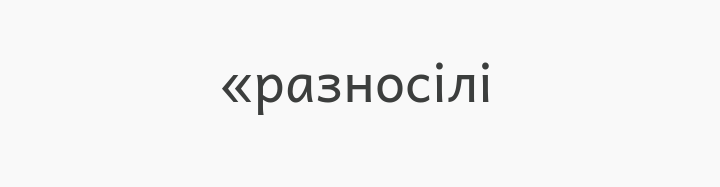«разносілі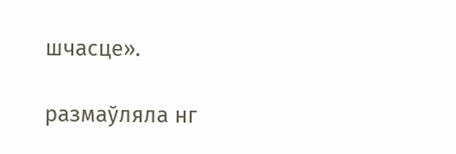шчасце».

размаўляла нг